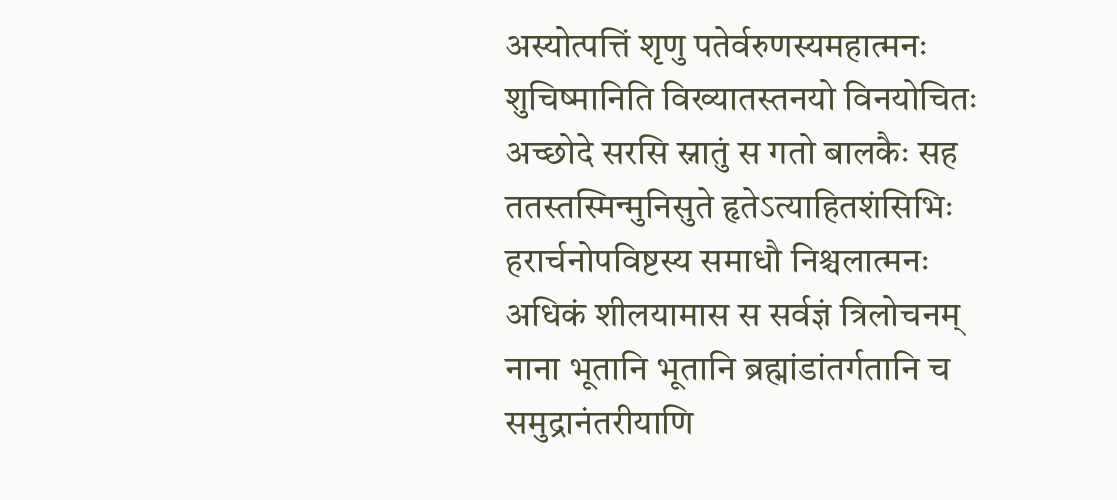अस्योत्पत्तिं शृणु पतेर्वरुणस्यमहात्मनः
शुचिष्मानिति विख्यातस्तनयो विनयोचितः
अच्छोदे सरसि स्नातुं स गतो बालकैः सह
ततस्तस्मिन्मुनिसुते हृतेऽत्याहितशंसिभिः
हरार्चनोपविष्टस्य समाधौ निश्चलात्मनः
अधिकं शीलयामास स सर्वज्ञं त्रिलोचनम्
नाना भूतानि भूतानि ब्रह्मांडांतर्गतानि च
समुद्रानंतरीयाणि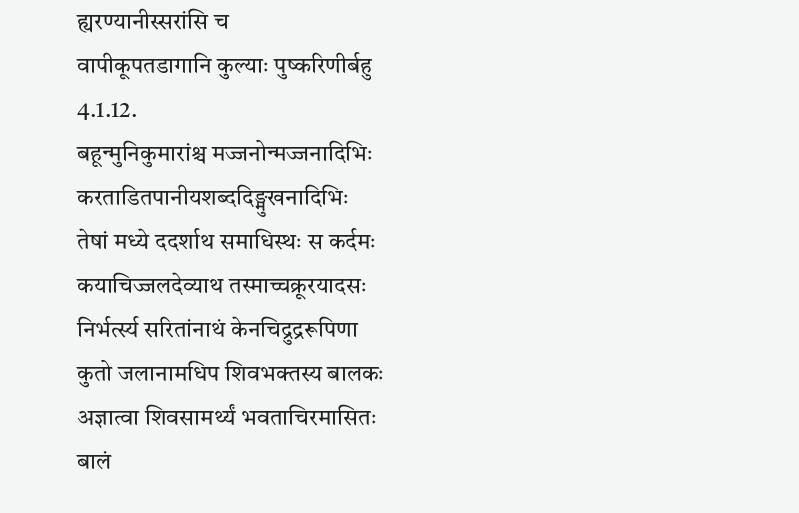ह्यरण्यानीस्सरांसि च
वापीकूपतडागानि कुल्याः पुष्करिणीर्बहु 4.1.12.
बहून्मुनिकुमारांश्च मज्जनोन्मज्जनादिभिः
करताडितपानीयशब्ददिङ्मुखनादिभिः
तेषां मध्ये ददर्शाथ समाधिस्थः स कर्दमः
कयाचिज्जलदेव्याथ तस्माच्चक्रूरयादसः
निर्भर्त्स्य सरितांनाथं केनचिद्रुद्ररूपिणा
कुतो जलानामधिप शिवभक्तस्य बालकः
अज्ञात्वा शिवसामर्थ्यं भवताचिरमासितः
बालं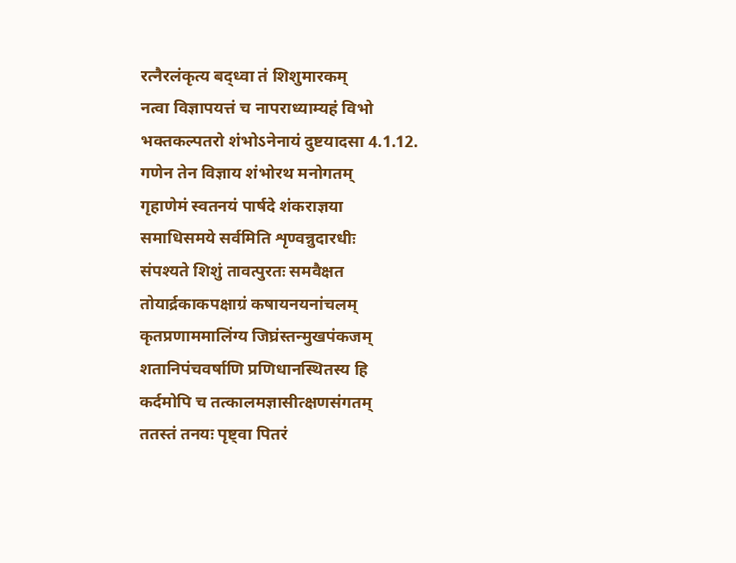रत्नैरलंकृत्य बद्ध्वा तं शिशुमारकम्
नत्वा विज्ञापयत्तं च नापराध्याम्यहं विभो
भक्तकल्पतरो शंभोऽनेनायं दुष्टयादसा 4.1.12.
गणेन तेन विज्ञाय शंभोरथ मनोगतम्
गृहाणेमं स्वतनयं पार्षदे शंकराज्ञया
समाधिसमये सर्वमिति शृण्वन्नुदारधीः
संपश्यते शिशुं तावत्पुरतः समवैक्षत
तोयार्द्रकाकपक्षाग्रं कषायनयनांचलम्
कृतप्रणाममालिंग्य जिघ्रंस्तन्मुखपंकजम्
शतानिपंचवर्षाणि प्रणिधानस्थितस्य हि
कर्दमोपि च तत्कालमज्ञासीत्क्षणसंगतम्
ततस्तं तनयः पृष्ट्वा पितरं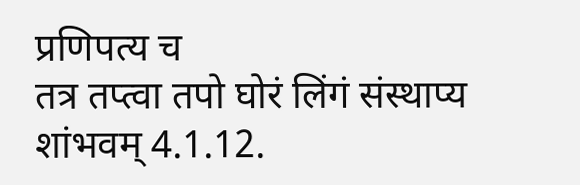प्रणिपत्य च
तत्र तप्त्वा तपो घोरं लिंगं संस्थाप्य शांभवम् 4.1.12.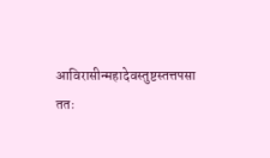आविरासीन्महादेवस्तुष्टस्तत्तपसा ततः